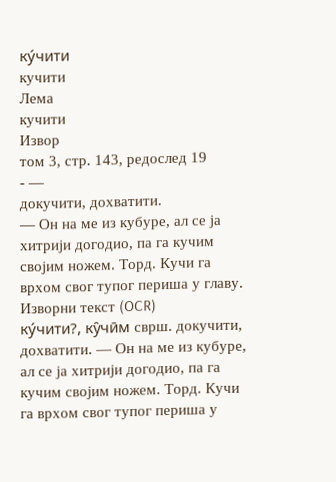ку́чити
кучити
Лема
кучити
Извор
том 3, стр. 143, редослед 19
- —
докучити, дохватити.
— Он на ме из кубуре, ал се ја хитрији догодио, па га кучим својим ножем. Торд. Кучи га врхом свог тупог периша у главу.
Изворни текст (OCR)
ку́чити?, ку̑чӣм сврш. докучити, дохватити. — Он на ме из кубуре, ал се ја хитрији догодио, па га кучим својим ножем. Торд. Кучи га врхом свог тупог периша у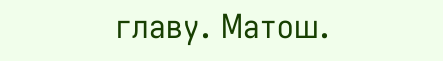главу. Матош.